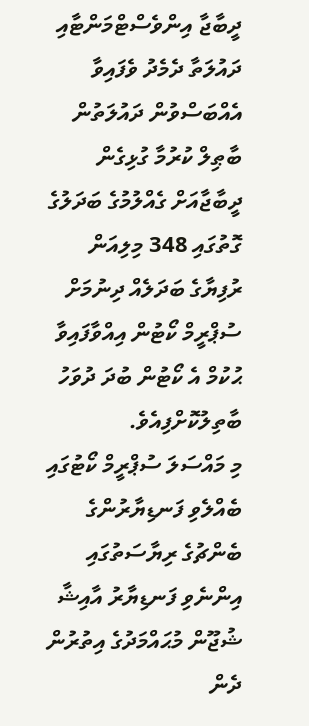ދީބާޖާ އިންވެސްޓްމަންޓާއި ދައުލަތާ ދެމެދު ވެފައިވާ އެއްބަސްވުން ދައުލަތުން ބާޠިލް ކުރުމާ ގުޅިގެން ދީބާޖާއަށް ގެއްލުމުގެ ބަދަލުގެ ގޮތުގައި 348 މިލިއަން ރުފިޔާގެ ބަދަލެއް ދިނުމަށް ސުޕްރީމް ކޯޓުން އިއްވާފައިވާ ޙުކުމް އެ ކޯޓުން ބުދަ ދުވަހު ބާތިލުކޮށްފިއެވެ.
މި މައްސަލަ ސުޕްރީމް ކޯޓުގައި ބެއްލެވި ފަނޑިޔާރުންގެ ބެންޗުގެ ރިޔާސަތުގައި އިންނެވި ފަނޑިޔާރު އާއިޝާ ޝުޖޫން މުޙައްމަދުގެ އިތުރުން ދެން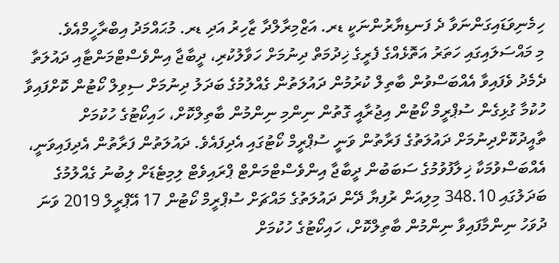ހިމެނިވަޑައިގަންނަވާ ދެ ފަނޑިޔާރުންނަކީ ޑރ. އަޒްމިރާލްދާ ޒާހިރު އަދި ޑރ. މުޙައްމަދު އިބްރާހީމްއެވެ.
މި މައްސަލައިގައި ހަތަރު އަތޮޅެއްގެ ފެރީގެ ޚިދުމަތް ދިނުމަށް ހަވާލުކުރި، ދީބާޖާ އިންވެސްޓްމަންޓާއި ދައުލަތާ ދެމެދު ވެފައިވާ އެއްބަސްވުން ބާތިލް ކުރުމުން ދައުލަތުން ގެއްލުމުގެ ބަދަލު ދިނުމަށް ސިވިލް ކޯޓުން ކޮށްފައިވާ ހުކުމާ ގުޅިގެން ސުޕްރީމް ކޯޓުން އިޖުރާއީ ގޮތުން ނިންމި ނިންމުން ބާތިލްކޮށް، ހައިކޯޓުގެ ހުކުމަށް ތާއީދުކޮށްދިނުމަށް ދައުލަތުގެ ފަރާތުން ވަނީ ސުޕްރީމް ކޯޓުގައި އެދިފައެވެ. ދައުލަތުން ފަރާތުން އެދިފައިވަނީ، އެއްބަސްވުމަކާ ޚިލާފުވުމުގެ ސަބަބުން ދީބާޖާ އިންވެސްޓްމަންޓް ޕްރައިވެޓް ލިމިޓެޑަށް ލިބުނު ގެއްލުމުގެ ބަދަލުގައި 348.10 މިލިއަން ރުފިޔާ ދޭން ދައުލަތުގެ މައްޗަށް ސުޕްރީމް ކޯޓުން 17 އޭޕްރީލް 2019 ވަނަ ދުވަހު ނިންމާފައިވާ ނިންމުން ބާތިލްކޮށް، ހައިކޯޓުގެ ހުކުމަށް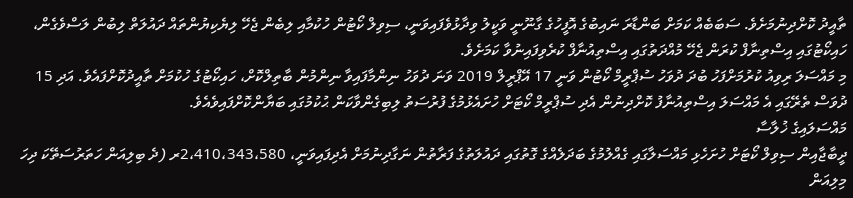ތާއީދު ކޮށްދިނުމަށެވެ. ސަބަބެއް ކަމަށް ބަންޑާރަ ނައިބުގެ އޮފީހުގެ ގާނޫނީ ވަކީލު ވިދާޅުވެފައިވަނީ، ސިވިލް ކޯޓުން ހުކުމާއި ލިބެން ޖެހޭ ލިޔެކިޔުންތައް ދައުލަތް ލިބުން ލަސްވެގެން، ހައިކޯޓުގައި އިސްތިނާފް ކުރަން ޖެހޭ މުއްދަތުގައި އިސްތިއުނާފް ކުރެވިފައިނުވާ ކަމަށެވެ.
މި މައްސަލަ ރިވިއު ކުރުމަށްފަހު ބުދަ ދުވަހު ސުޕްރީމް ކޯޓުން ވަނީ 17 އޭޕްރީލް 2019 ވަނަ ދުވަހު ނިންމާފައިވާ ނިންމުން ބާތިލްކޮށް، ހައިކޯޓުގެ ހުކުމަށް ތާއީދުކޮށްފައެވެ. އަދި 15 ދުވަސް ތެރޭގައި އެ މައްސަލަ އިސްތިއުނާފު ކޮށްދިނުން އެދި ސުޕްރީމް ކޯޓަށް ހުށައެޅުމުގެ ފުރުސަތު ލިބިގެންވާކަން ޙުކުމުގައި ބަޔާންކޮށްފައިވެއެވެ.
މައްސަލައިގެ ޚުލާސާ
ދީބާޖާއިން ސިވިލް ކޯޓަށް ހުށަހެޅި މައްސަލާގައި ގެއްލުމުގެ ބަދަލެއްގެ ގޮތުގައި ދައުލަތުގެ ފަރާތުން ނަގާދިނުމަށް އެދިފައިވަނީ، 2،410،343،580ރ (ދެ ބިލިއަން ހަތަރުސަތޭކަ ދިހަ މިލިއަން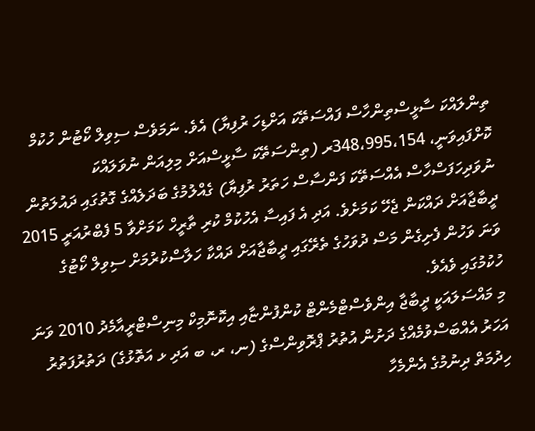ތިންލައްކަ ސާޅީސްތިންހާސް ފައްސަތޭކަ އަށްޑިހަ ރުފިޔާ) އެވެ. ނަމަވެސް ސިވިލް ކޯޓުން ހުކުމް ކޮށްފައިވަނީ، 348،995،154ރ (ތިންސަތޭކަ ސާޅީސްއަށް މިލިއަން ނުވަލައްކަ ނުވަދިހަފަސްހާސް އެއްސަތޭކަ ފަންސާސް ހަތަރު ރުފިޔާ) ގެއްލުމުގެ ބަދަލެއްގެ ގޮތުގައި ދައުލަތުން ދީބާޖާއަށް ދައްކަން ޖެހޭ ކަމަށެވެ. އަދި އެ ފައިސާ އެހުކުމް ކުރި ތާރީހް ކަމަށްވާ 5 ފެބްރުއަރީ 2015 ވަނަ ވަހުން ފެށިގެން މަސް ދުވަހުގެ ތެރޭގައި ދީބާޖާއަށް ދައްކާ ހަލާސްކުރުމަށް ސިވިލް ކޯޓުގެ ހުކުމުގައި ވެއެވެ.
މި މައްސަލައަކީ ދީބާޖާ އިންވެސްޓްމެންޓް ކުންފުންޏާއި އިކޮނޮމިކް މިނިސްޓްރީއާމެދު 2010 ވަނަ އަހަރު އެއްބަސްވުމެއްގެ ދަށުން އުތުރު ޕްރޮވިންސްގެ (ނ، ރ، ބ އަދި ޅ އަތޮޅުގެ) ދަތުރުފަތުރު ހިދުމަތް ދިނުމުގެ އެންމެހާ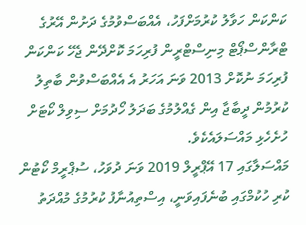ކަންކަން ހަވާލު ކުރުމަށްފަހު، އެއްބަސްވުމުގެ ދަށުން އޭރުގެ ޓްރާންސްޕޯޓް މިނިސްޓްރީން ފުރިހަމަ ކޮށްދޭން ޖެހޭ ކަންކަން ފުރިހަމަ ނުކޮށް 2013 ވަނަ އަހަރު އެ އެއްބަސްވުން ބާތިލު ކުރުމުން ދީބާޖާ އިން ގެއްލުމުގެ ބަދަލު ހޯދުމަށް ސިވިލް ކޯޓަށް ހުށެހެޅި މައްސަލައެކެވެ.
މައްސަލާގައި 17 އޭޕްރީލް 2019 ވަނަ ދުވަހު، ސުޕްރީމް ކޯޓުން ކުރި ހުކުމްގައި ބުނެފައިވަނީ، އިސްތިއުނާފު ކުރުމުގެ މުއްދަތު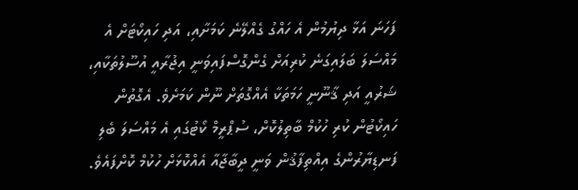ފަހަނަ އަޅާ ދިޔުމުން އެ ހައްގު ގެއްލޭނެ ކަމަށާއި، އަދި ހައިކޯޓަށް އެ މައްސަލަ ބަލައިގަނެ ކުރިއަށް ގެންގޮސްފައިވަނީ އިޖުރާއީ އުސޫލުތަކާއި، ޝަރުއީ އަދި ޤާނޫނީ ހަމަތަކާ އެއްގޮތަށް ނޫން ކަމަށެވެ. އެގޮތުން ހައިކޯޓުން ކުރި ހުކުމް ބާތިލުކޮށް، ސުޕްރީމް ކޯޓުގައި އެ މައްސަލަ ބެލި ފަނޑިޔާރުންގެ އިއްތިފާޤުން ވަނީ ދީބާޖާއާ އެއްކޮޅަށް ހުކުމް ކޮށްފައެވެ.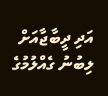އަދި ދީބާޖާއަށް ލިބުނު ގެއްލުމުގެ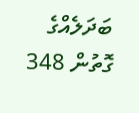ބަދަލެއްގެ ގޮތުން 348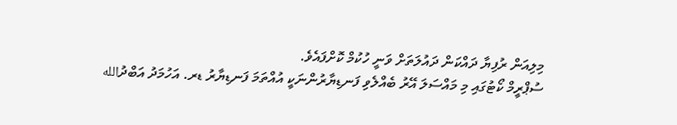މިލިއަން ރުފިޔާ ދައްކަން ދައުލަތަށް ވަނީ ހުކުމް ކޮށްފައެވެ.
ސުޕްރީމް ކޯޓުގައި މި މައްސަލަ އޭރު ބެއްލެވި ފަނޑިޔާރުންނަކީ އުއްތަމަ ފަނޑިޔާރު ޑރ. އަހުމަދު އަބްދުالله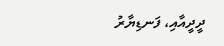ދީދީއާއި، ފަނޑިޔާރު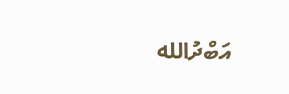އަބްދުالله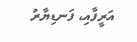އަރީފާއި، ފަނޑިޔާރު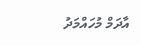އާދަމް މުހައްމަދު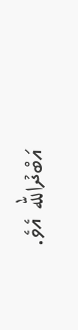އަބްދުالله އެވެ.